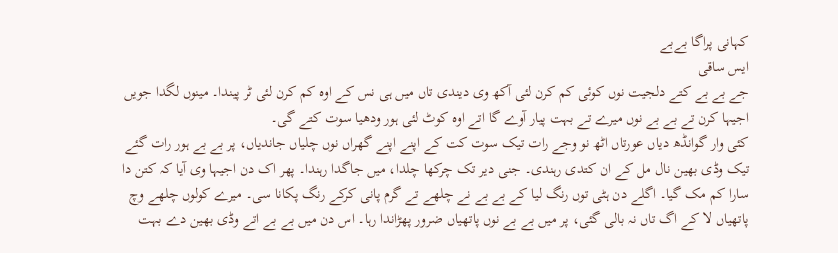کہانی پراگا بےبے
ایس ساقی
جے بے بے کتے دلجیت نوں کوئی کم کرن لئی آکھ وی دیندی تاں میں ہی نس کے اوہ کم کرن لئی ٹر پیندا۔ مینوں لگدا جویں اجیہا کرن تے بے بے نوں میرے تے بہت پیار آوے گا اتے اوہ کوٹ لئی ہور ودھیا سوت کتے گی۔
کئی وار گوانڈھ دیاں عورتاں اٹھ نو وجے رات تیک سوت کت کے اپنے اپنے گھراں نوں چلیاں جاندیاں، پر بے بے ہور رات گئے تیک وڈی بھین نال مل کے ان کتدی رہندی۔ جنی دیر تک چرکھا چلدا، میں جاگدا رہندا۔ پھر اک دن اجیہا وی آیا کہ کتن دا سارا کم مک گیا۔ اگلے دن ہٹی توں رنگ لیا کے بے بے نے چلھے تے گرم پانی کرکے رنگ پکانا سی۔ میرے کولوں چلھے وچ پاتھیاں لا کے اگ تاں نہ بالی گئی، پر میں بے بے نوں پاتھیاں ضرور پھڑاندا رہا۔ اس دن میں بے بے اتے وڈی بھین دے بہت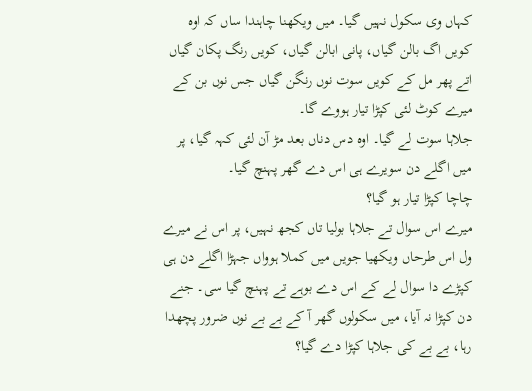کہاں وی سکول نہیں گیا۔ میں ویکھنا چاہندا ساں کہ اوہ کویں اگ بالن گیاں، پانی ابالن گیاں، کویں رنگ پکان گیاں اتے پھر مل کے کویں سوت نوں رنگن گیاں جس نوں بن کے میرے کوٹ لئی کپڑا تیار ہووے گا۔
جلاہا سوت لے گیا۔ اوہ دس دناں بعد مڑ آن لئی کہہ گیا، پر میں اگلے دن سویرے ہی اس دے گھر پہنچ گیا۔
چاچا کپڑا تیار ہو گیا؟
میرے اس سوال تے جلاہا بولیا تاں کجھ نہیں، پر اس نے میرے ول اس طرحاں ویکھیا جویں میں کملا ہوواں جہڑا اگلے دن ہی کپڑے دا سوال لے کے اس دے بوہے تے پہنچ گیا سی۔ جنے دن کپڑا نہ آیا، میں سکولوں گھر آ کے بے بے نوں ضرور پچھدا رہا، بے بے کی جلاہا کپڑا دے گیا؟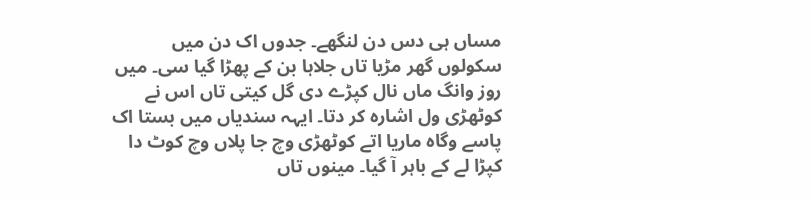مساں ہی دس دن لنگھے۔ جدوں اک دن میں سکولوں گھر مڑیا تاں جلاہا بن کے پھڑا گیا سی۔ میں روز وانگ ماں نال کپڑے دی گل کیتی تاں اس نے کوٹھڑی ول اشارہ کر دتا۔ ایہہ سندیاں میں بستا اک پاسے وگاہ ماریا اتے کوٹھڑی وچ جا پلاں وچ کوٹ دا کپڑا لے کے باہر آ گیا۔ مینوں تاں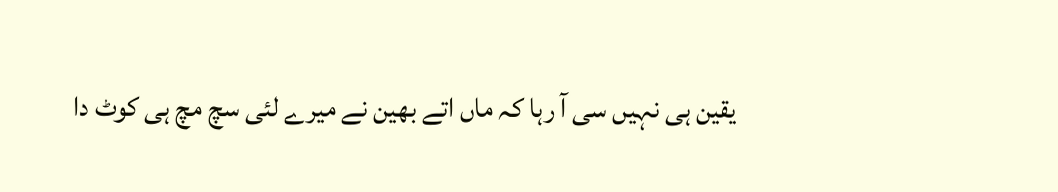یقین ہی نہیں سی آ رہا کہ ماں اتے بھین نے میرے لئی سچ مچ ہی کوٹ دا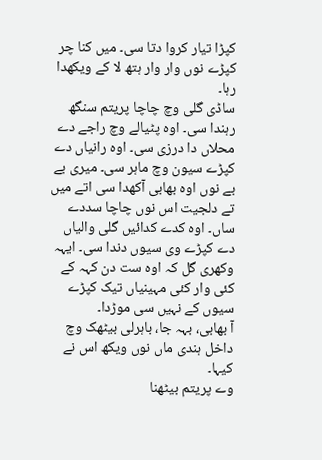کپڑا تیار کروا دتا سی۔ میں کنا چر کپڑے نوں وار وار ہتھ لا کے ویکھدا رہا۔
ساڈی گلی وچ چاچا پریتم سنگھ رہندا سی۔ اوہ پٹیالے وچ راجے دے محلاں دا درزی سی۔ اوہ رانیاں دے کپڑے سیون وچ ماہر سی۔ میری بے بے نوں اوہ بھابی آکھدا سی اتے میں تے دلجیت اس نوں چاچا سددے ساں۔ اوہ کدے کدائیں گلی والیاں دے کپڑے وی سیوں دندا سی۔ ایہہ وکھری گل کہ اوہ ست دن کہہ کے کئی وار کئی مہینیاں تیک کپڑے سیوں کے نہیں سی موڑدا۔
آ بھابی، بہہ جا، باہرلی بیٹھک وچ داخل ہندی ماں نوں ویکھ اس نے کیہا۔
وے پریتم بیٹھنا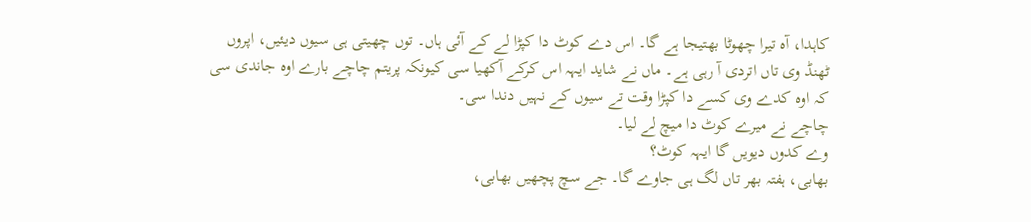کاہدا، آہ تیرا چھوٹا بھتیجا ہے گا۔ اس دے کوٹ دا کپڑا لے کے آئی ہاں۔ توں چھیتی ہی سیوں دیئیں، اپروں ٹھنڈ وی تاں اتردی آ رہی ہے۔ ماں نے شاید ایہہ اس کرکے آکھیا سی کیونکہ پریتم چاچے بارے اوہ جاندی سی کہ اوہ کدے وی کسے دا کپڑا وقت تے سیوں کے نہیں دندا سی۔
چاچے نے میرے کوٹ دا میچ لے لیا۔
وے کدوں دیویں گا ایہہ کوٹ؟
بھابی، ہفتہ بھر تاں لگ ہی جاوے گا۔ جے سچ پچھیں بھابی،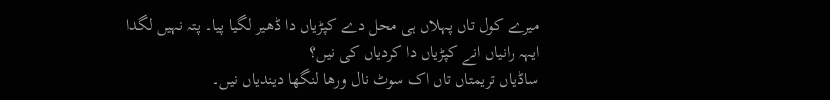میرے کول تاں پہلاں ہی محل دے کپڑیاں دا ڈھیر لگیا پیا۔ پتہ نہیں لگدا ایہہ رانیاں انے کپڑیاں دا کردیاں کی نیں؟
ساڈیاں تریمتاں تاں اک سوٹ نال ورھا لنگھا دیندیاں نیں۔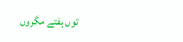توں ہفتے مگروں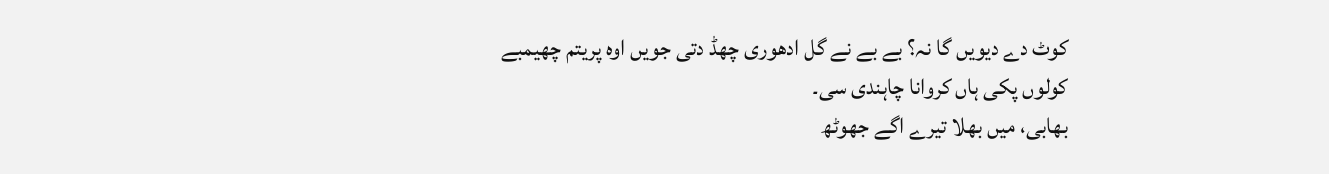کوٹ دے دیویں گا نہ؟ بے بے نے گل ادھوری چھڈ دتی جویں اوہ پریتم چھیمبے کولوں پکی ہاں کروانا چاہندی سی۔
بھابی، میں بھلا تیرے اگے جھوٹھ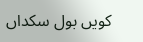کویں بول سکداں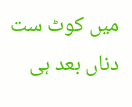میں کوٹ ست دناں بعد ہی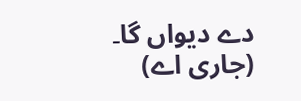دے دیواں گا۔ (جاری اے)